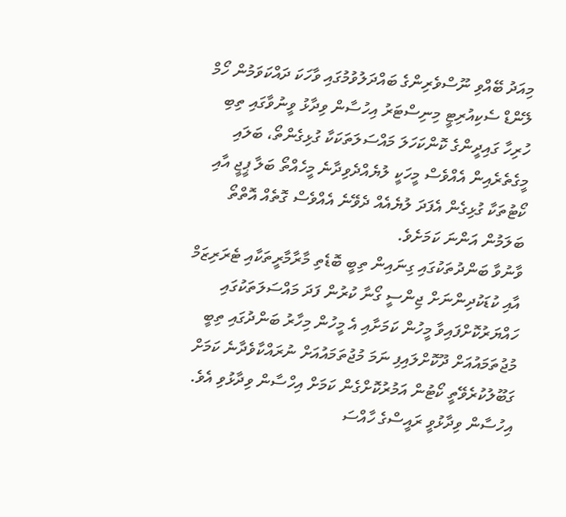މިއަދު ބޭއްވި ނޫސްވެރިންގެ ބައްދަލުވުމުގައި ވާހަކަ ދައްކަވަމުން ހޯމް ލޭންޑް ސެކިއުރިޓީ މިނިސްޓަރު އިހުސާން ވިދާޅު ވީނުވާގައި ތިބި ހުރިހާ ގައިދީންގެ ކޮންކަހަލަ މައްސަލަތަކަކާ ގުޅިގެންތޯ، ބަލައި މީގެތެރެއިން އެއްވެސް މީހަކީ ލުޔެއްދެވިދާނެ މީހެއްތޯ ބަލާ ޕީޖީ އާއި ކޯޓުތަކާ ގުޅިގެން އެފަދަ ލުޔެއެއް ދެވޭނެ އެއްވެސް ގޮތެއް އޮތްތޯ ބަލަމުން އަންނަ ކަމަށެވެ.
ވާނުވާ ބަންދުތަކުގައި ގިނައިން ތިބީ ބޮޑެތި މާރާމާރީތަކާއި ޓެރަރިޒަމް އާއި ކުޑަކުދިންނަށް ޖިންސީ ގޯނާ ކުރުން ފަދަ މައްސަލަތަކުގައި ހައްޔަރުކޮށްފައިވާ މީހުން ކަމަށާއި އެ މީހުން މިހާރު ބަންދުގައި ތިބީ މުޖުތަމައުއަށް ދޫކޮށްލައިފި ނަމަ މުޖުތަމައުއަށް ނުރައްކާވެދާނެ ކަމަށް ގަބޫލުކުރެވޭތީ ކޯޓުން އަމުރުކޮށްގެން ކަމަށް އިހްސާން ވިދާޅުވި އެވެ.
އިހުސާން ވިދާޅުވީ ރައީސްގެ ހާއްސަ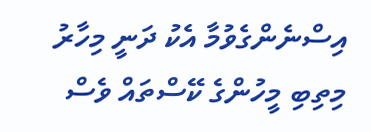އިސްނެންގެވުމާ އެކު ދަނީ މިހާރު މިތިބި މީހުންގެ ކޭސްތައް ވެސް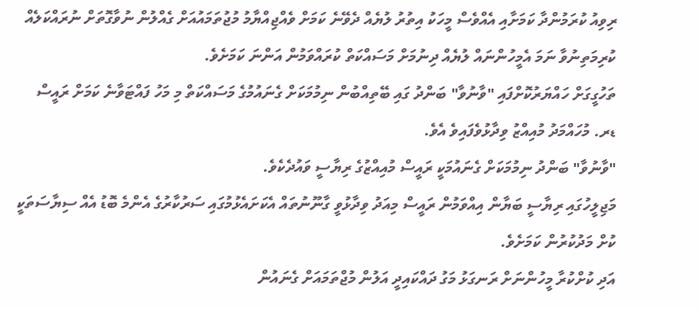ރިވިއު ކުރަމުންދާ ކަމަށާއި އެއްވެސް މީހަކު އިތުރު ލުޔެއް ދެވޭނެ ކަމަށް ވެއްޖިއްޔާމު މުޖުތަމައުއަށް ގެއްލުން ނުވާގޮތަށް ނުރައްކަލެއް ކުރިމަތިނުވާ ނަމަ އެމީހުންނައް ލުޔެއް ދިނުމަށް މަސައްކަތް ކުރައްވަމުން އަންނަ ކަމަށެވެ.
ތަހުގީގަށް ހައްޔަރުކޮށްފައި "ވާނުވާ" ބަންދު ގައި ބޭތިއްބުން ނިމުމަކަށް ގެނައުމުގެ މަސައްކަތް މި މަހު ފައްޓަވާނެ ކަމަށް ރައީސް ޑރ. މުހައްމަދު މުއިއްޒު ވިދާޅުވެފައިވެ އެވެ.
"ވާނުވާ" ބަންދު ނިމުމަކަށް ގެނައުމަކީ ރައީސް މުއިއްޒުގެ ރިޔާސީ ވައުދެކެވެ.
މަޖިލީހުގައި ރިޔާސީ ބަޔާން އިއްވަމުން ރައީސް މިއަދު ވިދާޅުވީ ގާނޫނުތައް އެކަށައެޅުމުގައި ސަރުކާރުގެ އެންމެ ބޮޑު އެއް ސިޔާސަތަކީ ކުށް މަދުކުރުން ކަމަށެވެ.
އަދި ކުށްކުރާ މީހުންނަށް ރަނގަޅު މަގު ދައްކައިދީ އަލުން މުޖްތަމައަށް ގެނައުން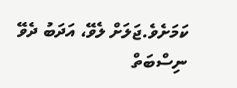ކަމަށެވެ.ޖަލަށް ލެވޭ، އަދަބު ދެވޭ ނިސްބަތް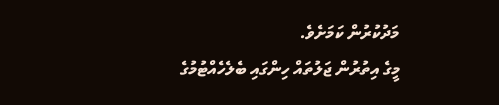މަދުކުރުން ކަމަށެވެ.
މީގެ އިތުރުން ޖަލުތައް ހިންގައި ބެލެހެއްޓުމުގެ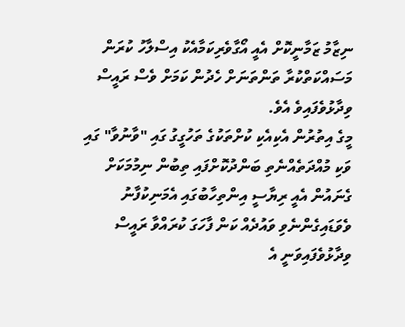ނިޒާމު ޒަމާނީކޮށް އެއީ އޯގާވެރިކަމާއެކު އިސްލާހު ކުރަން މަސައްކަތްކުރާ ތަންތަނަށް ހެދުން ކަމަށް ވެސް ރައީސް ވިދާޅުވެފައިވެ އެވެ.
މީގެ އިތުރުން އެކިއެކި ކުށްތަކުގެ ތަހުގީގު ގައި "ވާނުވާ" ގައި ވަކި މުއްދަތެއްނެތި ބަންދުކޮށްފައި ތިބުން ނިމުމަކަށް ގެނައުން އެއީ ރިޔާސީ އިންތިހާބުގައި އެމަނިކުފާނު ވެވަޑައިގެންނެވި ވައުދެއް ކަން ފާހަގަ ކުރައްވާ ރައީސް ވިދާޅުވެފައިވަނީ އެ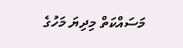މަސައްކަތް މިދިޔަ މަހުގެ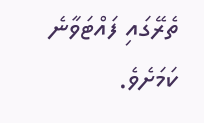ތެރޭގައި ފައްޓަވާނެ ކަމަށެވެ.